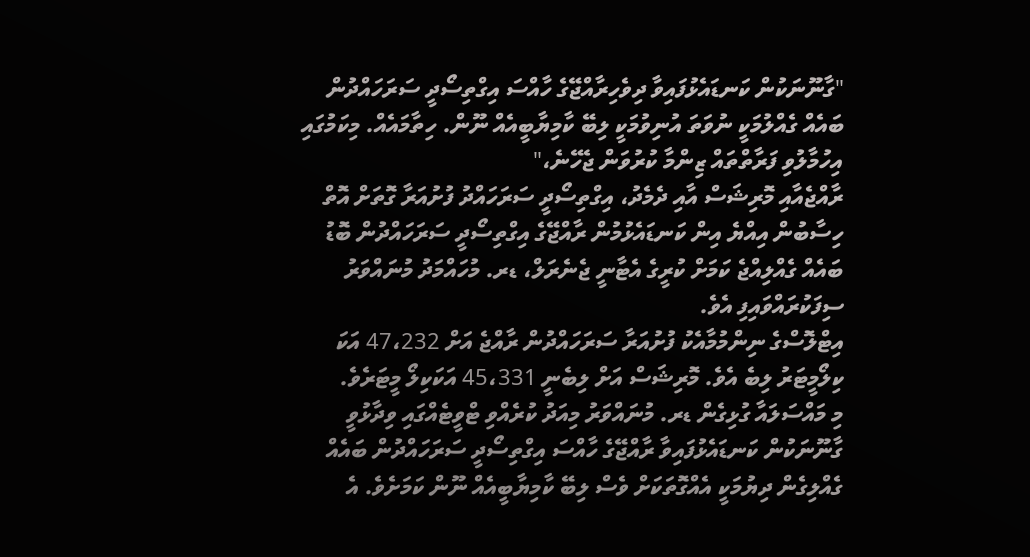"ގާނޫނަކުން ކަނޑައެޅުފައިވާ ދިވެހިރާއްޖޭގެ ހާއްސަ އިގްތިސޯދީ ސަރަހައްދުން ބައެއް ގެއްލުމަކީ ނުވަތަ އުނިވުމަކީ ލިބޭ ކާމިޔާބީއެއް ނޫން. ހިތާމައެއް. މިކަމުގައި އިހުމާލުވި ފަރާތްތައް ޒިންމާ ކުރުވަން ޖެހޭނެ،"
ރާއްޖެއާއި މޮރިޝަސް އާއި ދެމެދު، އިގްތިސޯދީ ސަރަހައްދު ފުށުއަރާ ގޮތަށް އޮތް ހިސާބުން އިއްޔެ އިން ކަނޑައެޅުމުން ރާއްޖޭގެ އިގްތިސޯދީ ސަރަހައްދުން ބޮޑު ބައެއް ގެއްލިއްޖެ ކަމަށް ކުރީގެ އެޓާނީ ޖެނެރަލް، ޑރ. މުހައްމަދު މުނައްވަރު ސިފަކުރައްވައިފި އެވެ.
އިޓްލޮސްގެ ނިންމުމާއެކު ފުށުއަރާ ސަރަހައްދުން ރާއްޖެ އަށް 47،232 އަކަ ކިލޯމީޓަރު ލިބެ އެވެ. މޮރިޝަސް އަށް ލިބެނީ 45،331 އަކަކިލޯ މީޓަރެވެ.
މި މައްސަލައާ ގުޅިގެން ޑރ. މުނައްވަރު މިއަދު ކުރެއްވި ޓްވީޓެއްގައި ވިދާޅުވީ ގާނޫނަކުން ކަނޑައެޅުފައިވާ ރާއްޖޭގެ ހާއްސަ އިގްތިސޯދީ ސަރަހައްދުން ބައެއް ގެއްލިގެން ދިޔުމަކީ އެއްގޮތަކަށް ވެސް ލިބޭ ކާމިޔާބީއެއް ނޫން ކަމަށެވެ. އެ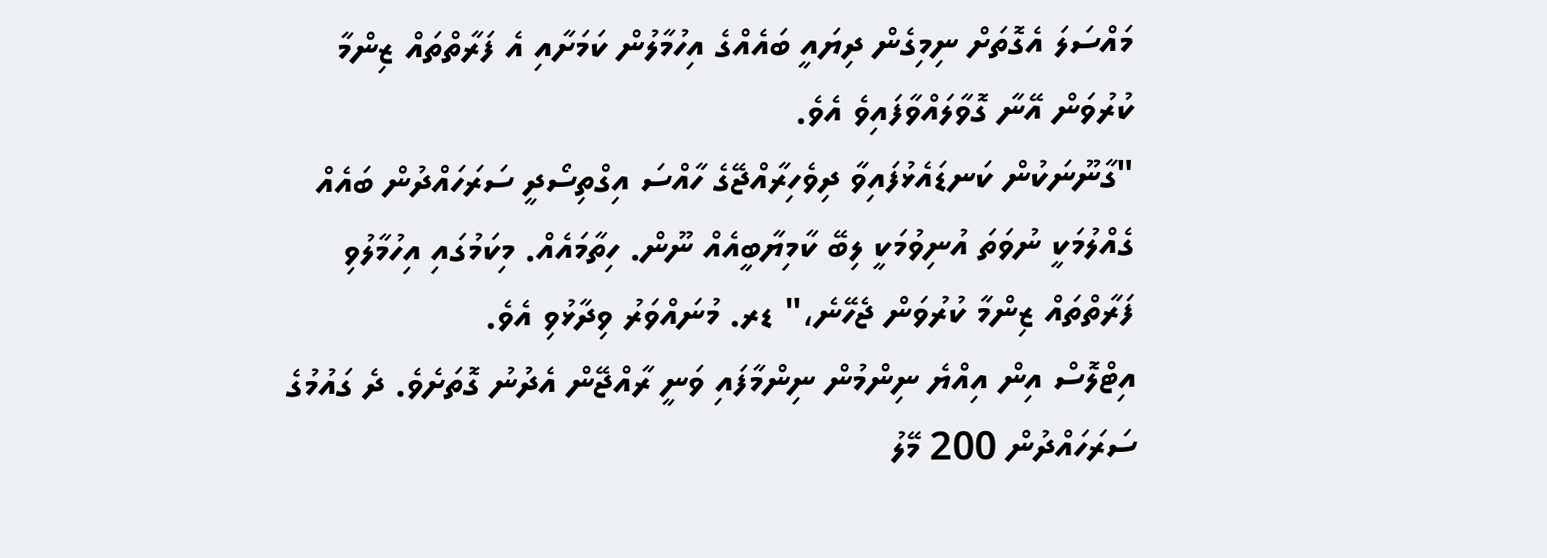މައްސަލަ އެގޮތަށް ނިމިގެން ދިޔައީ ބައެއްގެ އިހުމާލުން ކަމަށާއި އެ ފަރާތްތައް ޒިންމާ ކުރުވަން އޭނާ ގޮވާލައްވާފައިވެ އެވެ.
"ގާނޫނަކުން ކަނޑައެޅުފައިވާ ދިވެހިރާއްޖޭގެ ހާއްސަ އިގްތިސޯދީ ސަރަހައްދުން ބައެއް ގެއްލުމަކީ ނުވަތަ އުނިވުމަކީ ލިބޭ ކާމިޔާބީއެއް ނޫން. ހިތާމައެއް. މިކަމުގައި އިހުމާލުވި ފަރާތްތައް ޒިންމާ ކުރުވަން ޖެހޭނެ،" ޑރ. މުނައްވަރު ވިދާޅުވި އެވެ.
އިޓްލޮސް އިން އިއްޔެ ނިންމުން ނިންމާފައި ވަނީ ރާއްޖޭން އެދުނު ގޮތަށެވެ. ދެ ގައުމުގެ ސަރަހައްދުން 200 މޭލު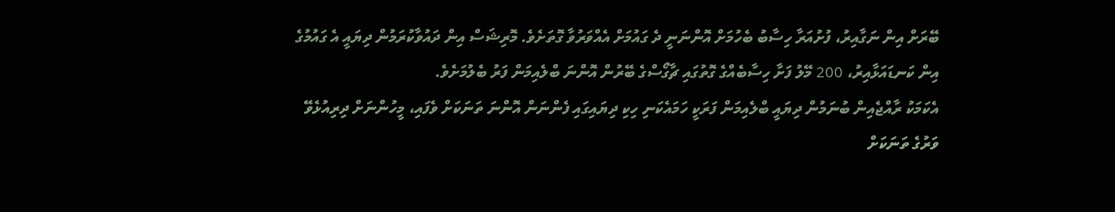ބޭރަށް އިން ނަގާއިރު، ފުށުއަރާ ހިސާބު ބެހުމަށް އޮންނަނީ ދެ ގައުމަށް އެއްވަރުވާ ގޮތަށެވެ. މޮރިޝަސް އިން ދައުވާކުރަމުން ދިޔައީ އެ ގައުމުގެ އިން ކަނޑައަޅާއިރު، 200 މޭލު ފަށާ ހިސާބެއްގެ ގޮތުގައި ޗާގޯސްގެ ބޭރުން އޮންނަ ބްލެއިމަން ފަރު ބެލުމަށެވެ.
އެކަމަކު ރާއްޖެއިން ބުނަމުން ދިޔައީ ބްލެއިމަން ފަރަކީ ހަމައެކަނި ހިކި ދިޔައިގައި ފެންނަން އޮންނަ ތަނަކަށް ވެފައި، މީހުންނަށް ދިރިއުޅެވޭ ވަރުގެ ތަނަކަށް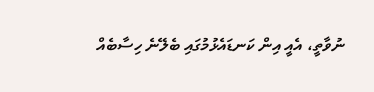ނުވާތީ، އެއީ އިން ކަނޑައެޅުމުގައި ބެލޭނެ ހިސާބެއް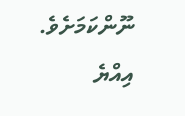ނޫންކަމަށެވެ. އިއްޔެ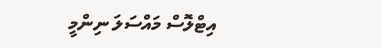އިޓްލޮސް މައްސަލަ ނިންމީ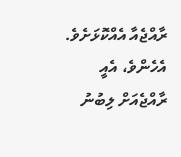ރާއްޖެއާ އެއްކޮޅަށެވެ. އެހެންވެ، އެއީ ރާއްޖެއަށް ލިބުނު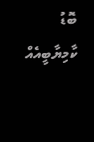ބޮޑު ކާމިޔާބީއެއް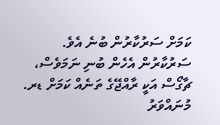ކަމަށް ސަރުކާރުން ބުނެ އެވެ.
ސަރުކާރުން އެހެން ބުނި ނަމަވެސް، ޗާގޯސް އަކީ ރާއްޖޭގެ ތަނެއް ކަމަށް ޑރ. މުނައްވަރު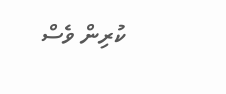ކުރިން ވެސް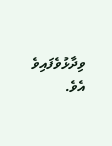ވިދާޅުވެފައިވެ އެވެ.